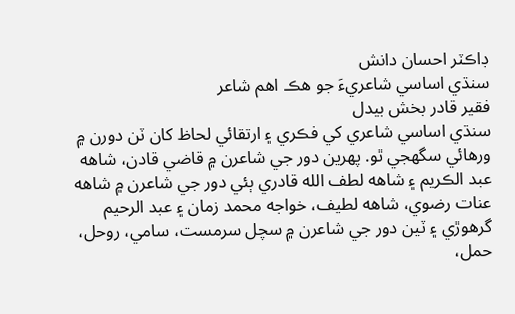ڊاڪٽر احسان دانش
سنڌي اساسي شاعريءَ جو هڪ اهم شاعر
فقير قادر بخش بيدل
سنڌي اساسي شاعري کي فڪري ۽ ارتقائي لحاظ کان ٽن دورن ۾ ورهائي سگھجي ٿو. پهرين دور جي شاعرن ۾ قاضي قادن، شاهه عبد الڪريم ۽ شاهه لطف الله قادري ٻئي دور جي شاعرن ۾ شاهه عنات رضوي، شاهه لطيف، خواجه محمد زمان ۽ عبد الرحيم گرهوڙي ۽ ٽين دور جي شاعرن ۾ سچل سرمست، سامي، روحل، حمل،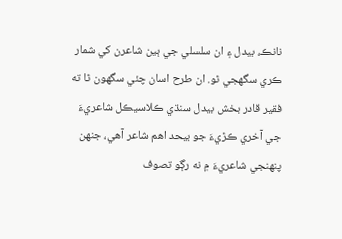نانڪ، بيدل ۽ ان سلسلي جي ٻين شاعرن کي شمار ڪري سگھجي ٿو. ان طرح اسان چئي سگھون ٿا ته فقير قادر بخش بيدل سنڌي ڪلاسيڪل شاعريءَ جي آخري ڪڙيءَ جو بيحد اهم شاعر آهي، جنهن پنهنجي شاعريءَ ۾ نه رڳو تصوف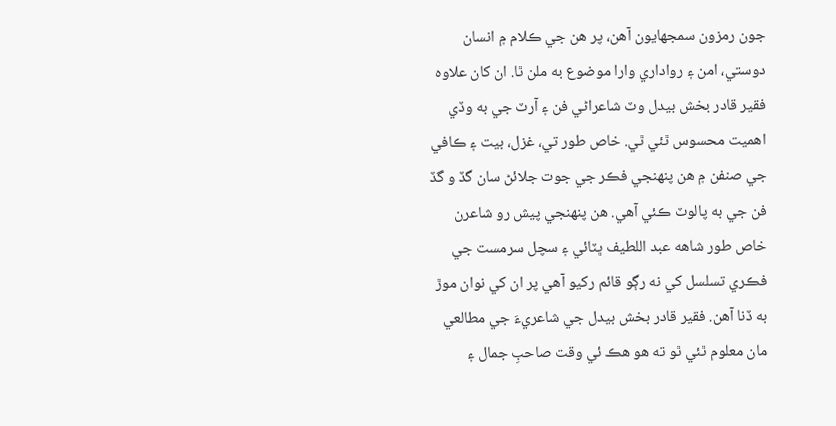جون رمزون سمجھايون آهن، پر هن جي ڪلام ۾ انسان دوستي، امن ۽ رواداري وارا موضوع به ملن ٿا. ان کان علاوه فقير قادر بخش بيدل وٽ شاعراڻي فن ۽ آرٽ جي به وڏي اهميت محسوس ٿئي ٿي. خاص طور تي، غزل، بيت ۽ ڪافي جي صنفن ۾ هن پنهنجي فڪر جي جوت جلائڻ سان گڏ و گڏ فن جي به پالوٽ ڪئي آهي. هن پنهنجي پيش رو شاعرن خاص طور شاهه عبد اللطيف ڀٽائي ۽ سچل سرمست جي فڪري تسلسل کي نه رڳو قائم رکيو آهي پر ان کي نوان موڙ به ڏنا آهن. فقير قادر بخش بيدل جي شاعريءَ جي مطالعي مان معلوم ٿئي ٿو ته هو هڪ ئي وقت صاحبِ جمال ۽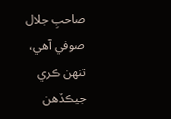صاحبِ جلال صوفي آهي، تنهن ڪري جيڪڏهن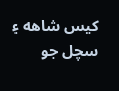کيس شاهه ۽ سچل جو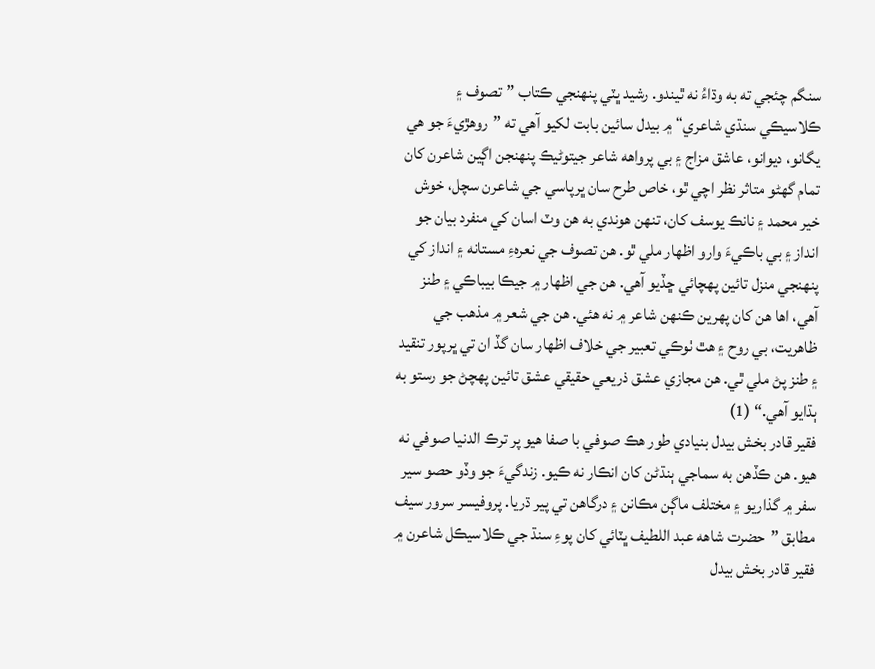سنگم چئجي ته به وڌاءُ نه ٿيندو. رشيد ڀٽي پنهنجي ڪتاب ”تصوف ۽ ڪلاسيڪي سنڌي شاعري“ ۾ بيدل سائين بابت لکيو آهي ته ”روهڙيءَ جو هي يگانو، ديوانو، عاشق مزاج ۽ بي پرواهه شاعر جيتوڻيڪ پنهنجن اڳين شاعرن کان تمام گھڻو متاثر نظر اچي ٿو، خاص طرح سان ڀرپاسي جي شاعرن سچل، خوش خير محمد ۽ نانڪ يوسف کان، تنهن هوندي به هن وٽ اسان کي منفرد بيان جو انداز ۽ بي باڪيءَ وارو اظهار ملي ٿو. هن تصوف جي نعرهءِ مستانه ۽ انداز کي پنهنجي منزل تائين پهچائي ڇڏيو آهي. هن جي اظهار ۾ جيڪا بيباڪي ۽ طنز آهي، اها هن کان پهرين ڪنهن شاعر ۾ نه هئي. هن جي شعر ۾ مذهب جي ظاهريت، بي روح ۽ هٿ ٺوڪي تعبير جي خلاف اظهار سان گڏ ان تي ڀرپور تنقيد ۽ طنز پڻ ملي ٿي. هن مجازي عشق ذريعي حقيقي عشق تائين پهچڻ جو رستو به ٻڌايو آهي.“ (1)
فقير قادر بخش بيدل بنيادي طور هڪ صوفي با صفا هيو پر ترڪ الدنيا صوفي نه هيو. هن ڪڏهن به سماجي ٻنڌڻن کان انڪار نه ڪيو. زندگيءَ جو وڏو حصو سير سفر ۾ گذاريو ۽ مختلف ماڳن مڪانن ۽ درگاهن تي پير ڌريا. پروفيسر سرور سيف مطابق ”حضرت شاهه عبد اللطيف ڀٽائي کان پوءِ سنڌ جي ڪلاسيڪل شاعرن ۾ فقير قادر بخش بيدل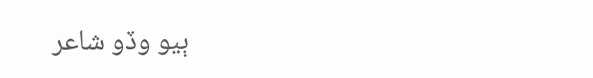ٻيو وڏو شاعر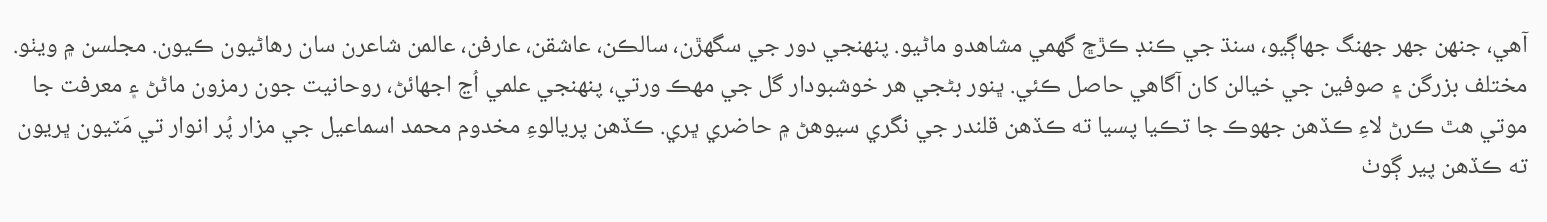آهي، جنهن جھر جھنگ جھاڳيو، سنڌ جي ڪنڊ ڪڙڇ گھمي مشاهدو ماڻيو. پنهنجي دور جي سگھڙن، سالڪن، عاشقن، عارفن، عالمن شاعرن سان رهاڻيون ڪيون. مجلسن ۾ ويٺو. مختلف بزرگن ۽ صوفين جي خيالن کان آگاهي حاصل ڪئي. ڀنور بڻجي هر خوشبودار گل جي مهڪ ورتي، پنهنجي علمي اُڃ اجھائڻ، روحانيت جون رمزون ماڻڻ ۽ معرفت جا موتي هٿ ڪرڻ لاءِ ڪڏهن جھوڪ جا تڪيا پسيا ته ڪڏهن قلندر جي نگري سيوهڻ ۾ حاضري ڀري. ڪڏهن پريالوءِ مخدوم محمد اسماعيل جي مزار پُر انوار تي مَٽيون ڀريون ته ڪڏهن پير ڳوٺ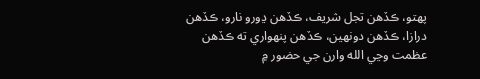پهتو، ڪڏهن تجل شريف، ڪڏهن ڍورو نارو، ڪڏهن درازا، ڪڏهن دونهين، ڪڏهن پنهواري ته ڪڏهن عظمت وڃي الله وارن جي حضور ۾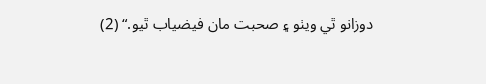دوزانو ٿي ويٺو ۽ صحبت مان فيضياب ٿيو.“ (2)